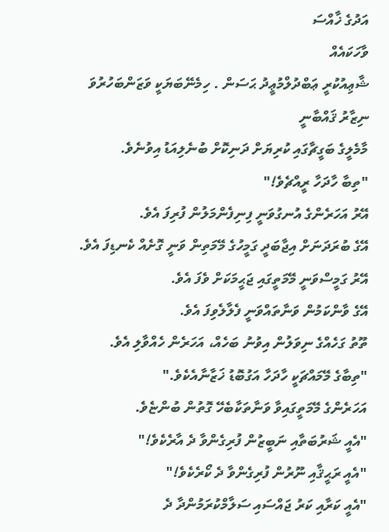އަދުގެ ޚާއްސަ
ވާހަކައެއް
ޝާޢިއުކުރީ ޢަބްދުލްމުޢީދު ޙަސަން . ހިމެނޭބަޔަކީ ވަޒަންބަހުރުވަ
ނިޒާރު ޤައްބާނީ
މާމެލީގެ ބަގީޗާގައި ކުރިޔަށް ދަނިކޮށް ބުނެލިއަޑު އިވުނެވެ.
"ތިބާ ހާދަހާ ރީއްޗެވެ!"
އޭރު އަހަރެންގެ އުނގުވަނީ ފިނިފެންމަލުން ފުރިފަ އެވެ.
އޭގެ ބުރަދަނަށް އިޖާބަދީ ގަމީހުގެ މޭމަތިން ވަނީ ގޮށެއް ކެނޑިފަ އެވެ.
އޭރު ގަމީސްވަނީ މޭމަތީގައި ޖަޙީމަކަށް ވެފަ އެވެ.
އޭގެ ވާންކަމުން ވަނާތައްވަނީ ފެލާލެވިފަ އެވެ.
ތޫތު ގަހެއްގެ ނިވަލުން އިވުނު ބަހެއް، އަހަރެން ހެއްވާލި އެވެ.
"ތިބާގެ މޭމައްޗަކީ ހާދަހާ އަގުބޮޑު ޚަޒާނާއެކެވެ."
އަހަރެންގެ މޭމަތީގައިވާ ވަނާތަކާބެހޭ ގޮތުން ބުންޏެވެ.
"އެއީ ޝަރުބަތާއި ނަބީޒުން ފުރިގެންވާ ދެ އާރެކެވެ!"
"އެއީ ރަޙީޤާއި ނޫރުން ފުރިގެންވާ ދެ ކޯރެކެވެ!"
"އެއީ ކަރާއި ކަރު ޖައްސައި ސަލާމްކުރަމުންދާ ދެ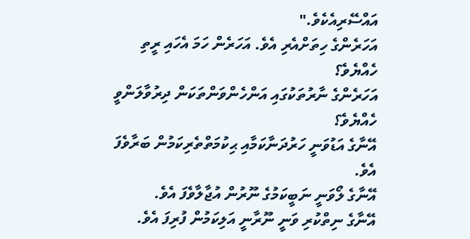އައްސޭރިއެކެވެ."
އަހަރެންގެ ހިތަށްއެރި އެވެ. އަހަރެން ހަމަ އެހައި ރީތި ހެއްޔެވެ؟
އަހަރެންގެ ނާރުތަކުގައި އަންހެންވަންތަކަން ދިރުވާލަންވީ ހެއްޔެވެ؟
އޭނާގެ އަޑުވަނީ ހަރުދަނާކަމާއި ޙިކުމަތްތެރިކަމުން ބަރާވެފަ އެވެ.
އޭނާގެ ލޯވަނީ ނަބީކަމުގެ ނޫރުން އުޖާލާވެފަ އެވެ.
އޭނާގެ ނިތްކުރި ވަނީ ނޫރާނީ އަލިކަމުން ފުރިފަ އެވެ.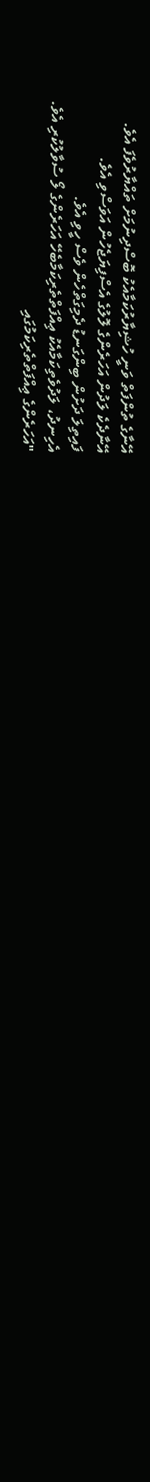އޭނާގެ ތުންފަތް ވަނީ ހުޝިޔާރުކަމާއެކު ބޮސްދިނުމަށް ތައްޔާރުވެފަ އެވެ.
އޭނާދެކެ ލަދުން އަހަރެންގެ ލޮލުގެ އެސްފިޔަޖެހުން އަވަސްވި އެވެ.
ފައިތިލަ ދަށުން ބިންގަނޑު ދެމިގަތްހެން ވެސް ހީވި އެވެ.
އެހިނދު، ލަދުވެތިކަމާއެކު ޢިއްފަތްތެރިކަމާބެހޭ އަހަރެންގެ ލޯ ސުވާލުކުރި އެވެ.
"އަހަރެންގެ ޢިއްފަތްތެރިކަމުގައި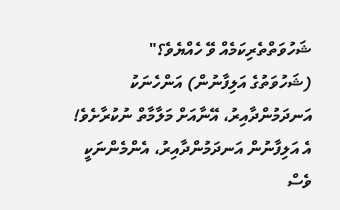ޝަހުވަތްތެރިކަމެއް ވޭ ހެއްޔެވެ؟"
(ޝަހުވަތުގެ އަލިފާނުން) އަންހެނަކު އަނދަމުންދާއިރު، އޭނާއަށް މަލާމާތް ނުކުރާށެވެ!
އެ އަލިފާނުން އަނދަމުންދާއިރު، އެންމެންނަކީ ވެސް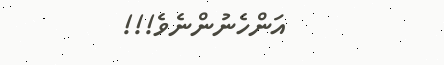އަންހެނުންނެވެ!!!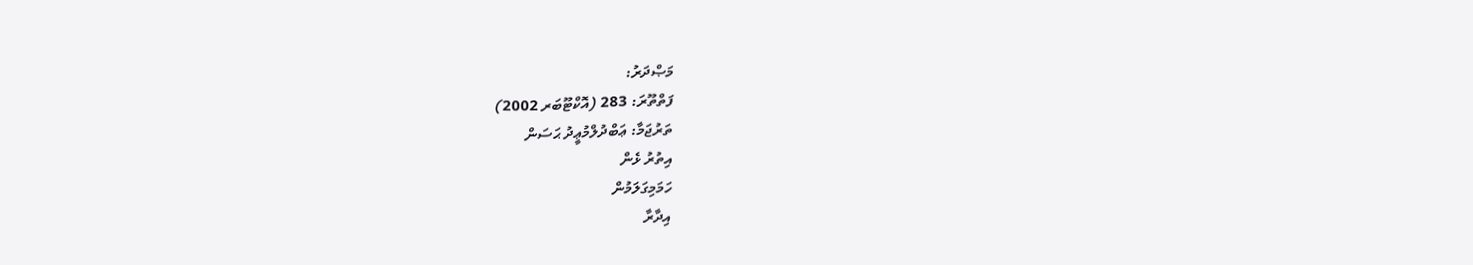މަޞްދަރު:
ފަތްތޫރަ: 283 (އޮކްޓޫބަރ 2002)
ތަރުޖަމާ: ޢަބްދުލްމުޢީދު ޙަސަން
އިތުރު ޅެން
ހަމަމިގަލަމުން
އިދާރާ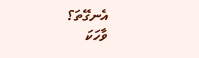އެނގޭތަ؟
ވާހަކަ